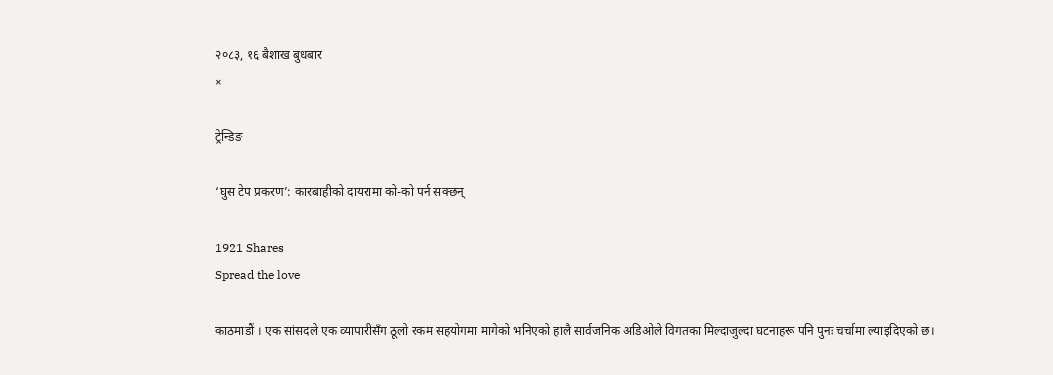२०८३, १६ बैशाख बुधबार
×

ट्रेन्डिङ

‘घुस टेप प्रकरण’: कारबाहीको दायरामा को-को पर्न सक्छन्

1921 Shares
Spread the love

काठमाडौं । एक सांसदले एक व्यापारीसँग ठूलो रकम सहयोगमा मागेको भनिएको हालै सार्वजनिक अडिओले विगतका मिल्दाजुल्दा घटनाहरू पनि पुनः चर्चामा ल्याइदिएको छ।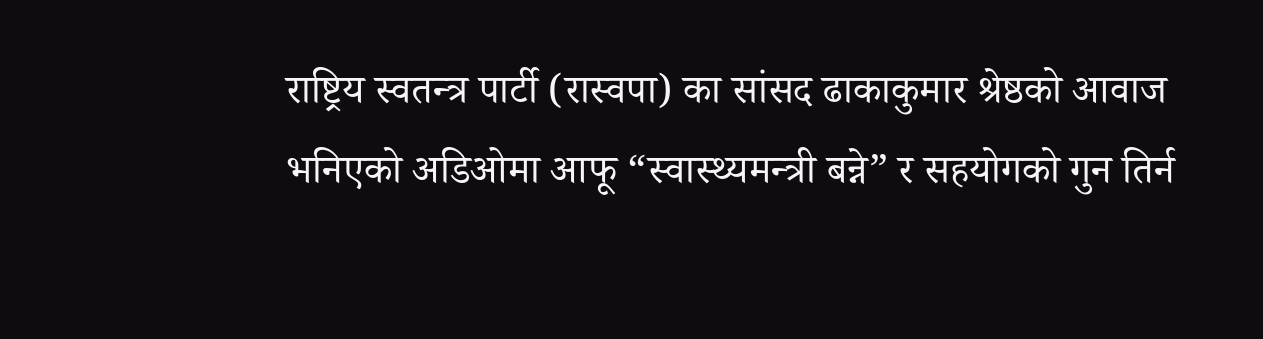राष्ट्रिय स्वतन्त्र पार्टी (रास्वपा) का सांसद ढाकाकुमार श्रेष्ठको आवाज भनिएको अडिओमा आफू “स्वास्थ्यमन्त्री बन्ने” र सहयोगको गुन तिर्न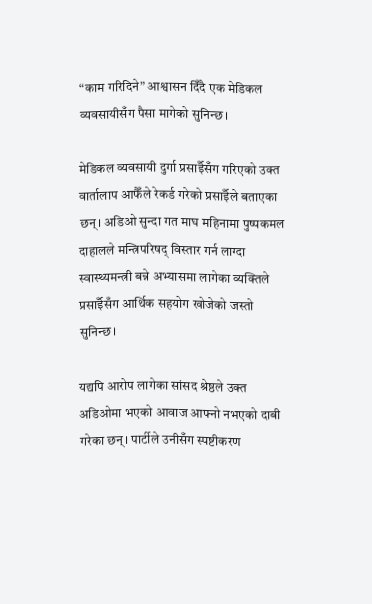“काम गरिदिने” आश्वासन दिँदै एक मेडिकल व्यवसायीसँग पैसा मागेको सुनिन्छ।

मेडिकल व्यवसायी दुर्गा प्रसाईँसँग गरिएको उक्त वार्तालाप आफैँले रेकर्ड गरेको प्रसाईँले बताएका छन्। अडिओ सुन्दा गत माघ महिनामा पुष्पकमल दाहालले मन्त्रिपरिषद् विस्तार गर्न लाग्दा स्वास्थ्यमन्त्री बन्ने अभ्यासमा लागेका व्यक्तिले प्रसाईँसँग आर्थिक सहयोग खोजेको जस्तो सुनिन्छ।

यद्यपि आरोप लागेका सांसद श्रेष्ठले उक्त अडिओमा भएको आवाज आफ्नो नभएको दाबी गरेका छन्। पार्टीले उनीसँग स्पष्टीकरण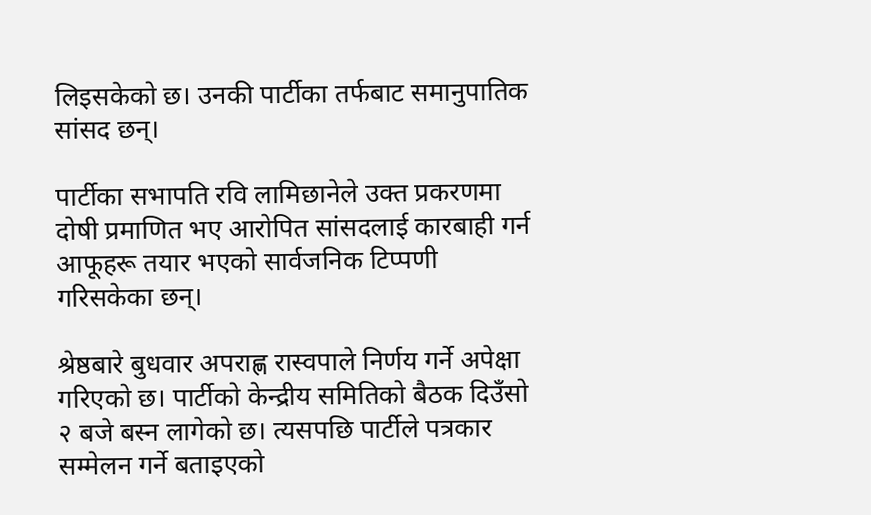लिइसकेको छ। उनकी पार्टीका तर्फबाट समानुपातिक सांसद छन्।

पार्टीका सभापति रवि लामिछानेले उक्त प्रकरणमा दोषी प्रमाणित भए आरोपित सांसदलाई कारबाही गर्न आफूहरू तयार भएको सार्वजनिक टिप्पणी गरिसकेका छन्।

श्रेष्ठबारे बुधवार अपराह्ण रास्वपाले निर्णय गर्ने अपेक्षा गरिएको छ। पार्टीको केन्द्रीय समितिको बैठक दिउँसो २ बजे बस्न लागेको छ। त्यसपछि पार्टीले पत्रकार सम्मेलन गर्ने बताइएको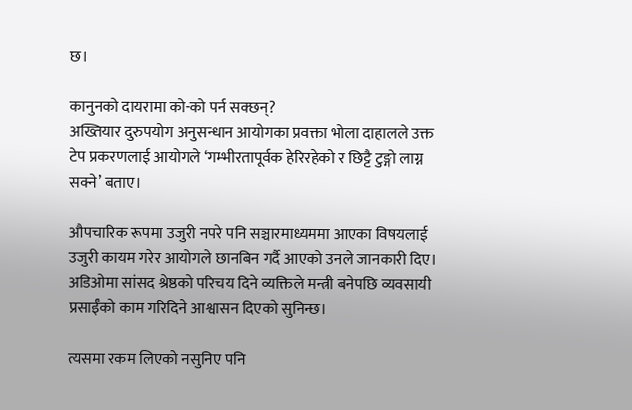छ।

कानुनको दायरामा को-को पर्न सक्छन्?
अख्तियार दुरुपयोग अनुसन्धान आयोगका प्रवक्ता भोला दाहालले उक्त टेप प्रकरणलाई आयोगले ‘गम्भीरतापूर्वक हेरिरहेको र छिट्टै टुङ्गो लाग्न सक्ने’ बताए।

औपचारिक रूपमा उजुरी नपरे पनि सञ्चारमाध्यममा आएका विषयलाई उजुरी कायम गरेर आयोगले छानबिन गर्दै आएको उनले जानकारी दिए। अडिओमा सांसद श्रेष्ठको परिचय दिने व्यक्तिले मन्त्री बनेपछि व्यवसायी प्रसाईँको काम गरिदिने आश्वासन दिएको सुनिन्छ।

त्यसमा रकम लिएको नसुनिए पनि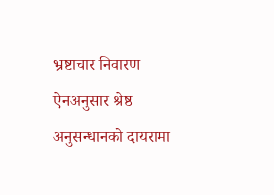भ्रष्टाचार निवारण ऐनअनुसार श्रेष्ठ अनुसन्धानको दायरामा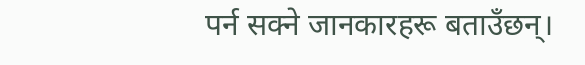पर्न सक्ने जानकारहरू बताउँछन्।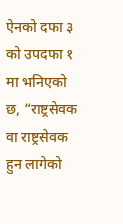ऐनको दफा ३ को उपदफा १ मा भनिएको छ, “राष्ट्रसेवक वा राष्ट्रसेवक हुन लागेको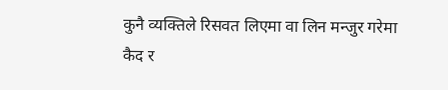कुनै व्यक्तिले रिसवत लिएमा वा लिन मन्जुर गरेमा कैद र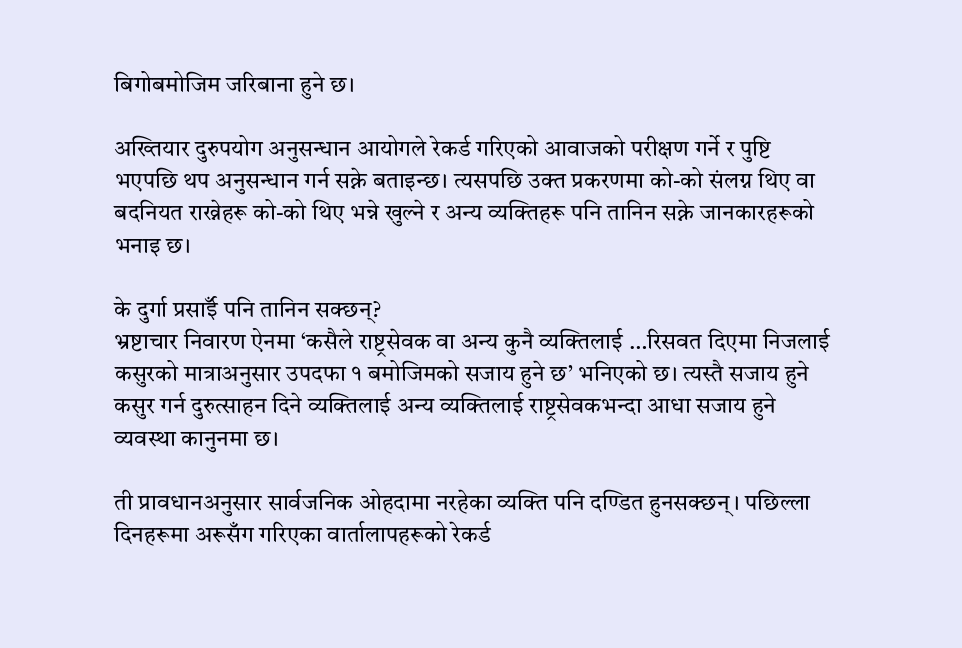बिगोबमोजिम जरिबाना हुने छ।

अख्तियार दुरुपयोग अनुसन्धान आयोगले रेकर्ड गरिएको आवाजको परीक्षण गर्ने र पुष्टि भएपछि थप अनुसन्धान गर्न सक्ने बताइन्छ। त्यसपछि उक्त प्रकरणमा को-को संलग्न थिए वा बदनियत राख्नेहरू को-को थिए भन्ने खुल्ने र अन्य व्यक्तिहरू पनि तानिन सक्ने जानकारहरूको भनाइ छ।

के दुर्गा प्रसाईँ पनि तानिन सक्छन्?
भ्रष्टाचार निवारण ऐनमा ‘कसैले राष्ट्रसेवक वा अन्य कुनै व्यक्तिलाई …रिसवत दिएमा निजलाई कसुरको मात्राअनुसार उपदफा १ बमोजिमको सजाय हुने छ’ भनिएको छ। त्यस्तै सजाय हुने कसुर गर्न दुरुत्साहन दिने व्यक्तिलाई अन्य व्यक्तिलाई राष्ट्रसेवकभन्दा आधा सजाय हुने व्यवस्था कानुनमा छ।

ती प्रावधानअनुसार सार्वजनिक ओहदामा नरहेका व्यक्ति पनि दण्डित हुनसक्छन्। पछिल्ला दिनहरूमा अरूसँग गरिएका वार्तालापहरूको रेकर्ड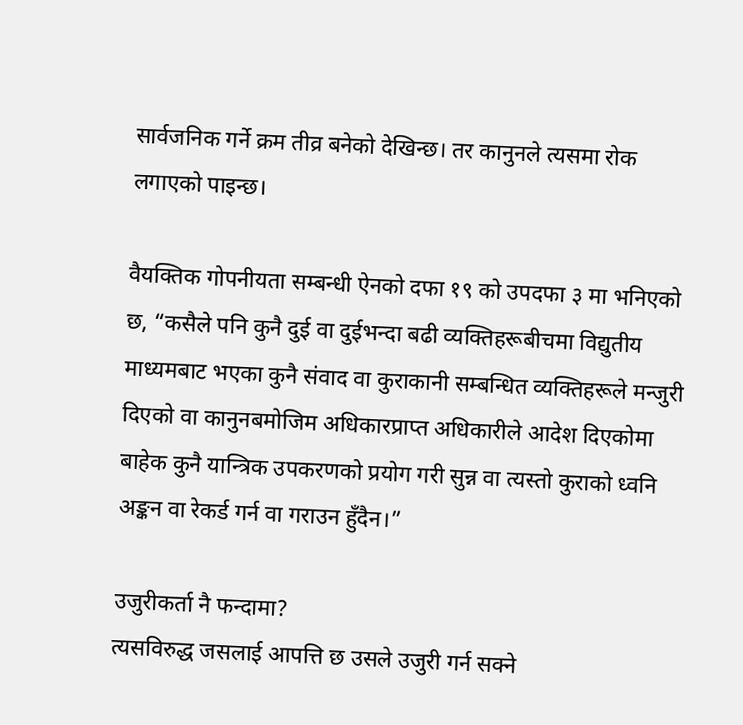सार्वजनिक गर्ने क्रम तीव्र बनेको देखिन्छ। तर कानुनले त्यसमा रोक लगाएको पाइन्छ।

वैयक्तिक गोपनीयता सम्बन्धी ऐनको दफा १९ को उपदफा ३ मा भनिएको छ, “कसैले पनि कुनै दुई वा दुईभन्दा बढी व्यक्तिहरूबीचमा विद्युतीय माध्यमबाट भएका कुनै संवाद वा कुराकानी सम्बन्धित व्यक्तिहरूले मन्जुरी दिएको वा कानुनबमोजिम अधिकारप्राप्त अधिकारीले आदेश दिएकोमा बाहेक कुनै यान्त्रिक उपकरणको प्रयोग गरी सुन्न वा त्यस्तो कुराको ध्वनि अङ्कन वा रेकर्ड गर्न वा गराउन हुँदैन।”

उजुरीकर्ता नै फन्दामा?
त्यसविरुद्ध जसलाई आपत्ति छ उसले उजुरी गर्न सक्ने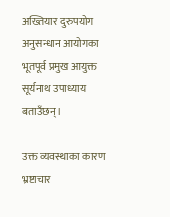अख्तियार दुरुपयोग अनुसन्धान आयोगका भूतपूर्व प्रमुख आयुक्त सूर्यनाथ उपाध्याय बताउँछन्।

उक्त व्यवस्थाका कारण भ्रष्टाचार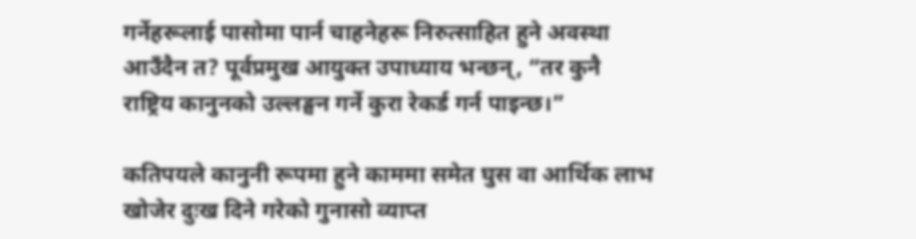गर्नेहरूलाई पासोमा पार्न चाहनेहरू निरुत्साहित हुने अवस्था आउँदैन त? पूर्वप्रमुख आयुक्त उपाध्याय भन्छन्, “तर कुनै राष्ट्रिय कानुनको उल्लङ्घन गर्ने कुरा रेकर्ड गर्न पाइन्छ।”

कतिपयले कानुनी रूपमा हुने काममा समेत घुस वा आर्थिक लाभ खोजेर दुःख दिने गरेको गुनासो व्याप्त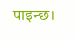पाइन्छ।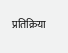प्रतिक्रिया